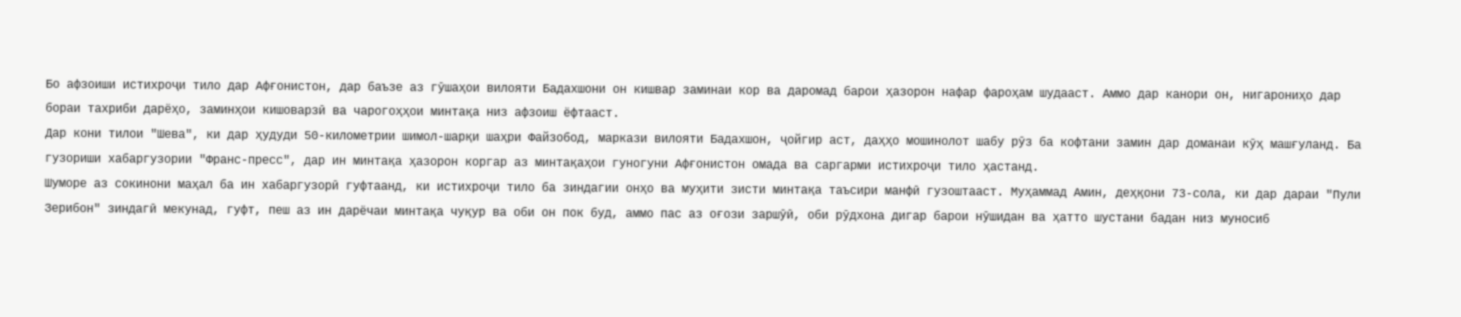Бо афзоиши истихроҷи тило дар Афғонистон, дар баъзе аз гӯшаҳои вилояти Бадахшони он кишвар заминаи кор ва даромад барои ҳазорон нафар фароҳам шудааст. Аммо дар канори он, нигарониҳо дар бораи тахриби дарёҳо, заминҳои кишоварзӣ ва чарогоҳҳои минтақа низ афзоиш ёфтааст.
Дар кони тилои "Шева", ки дар ҳудуди 50-километрии шимол-шарқи шаҳри Файзобод, маркази вилояти Бадахшон, ҷойгир аст, даҳҳо мошинолот шабу рӯз ба кофтани замин дар доманаи кӯҳ машғуланд. Ба гузориши хабаргузории "Франс-пресс", дар ин минтақа ҳазорон коргар аз минтақаҳои гуногуни Афғонистон омада ва саргарми истихроҷи тило ҳастанд.
Шуморе аз сокинони маҳал ба ин хабаргузорӣ гуфтаанд, ки истихроҷи тило ба зиндагии онҳо ва муҳити зисти минтақа таъсири манфӣ гузоштааст. Муҳаммад Амин, деҳқони 73-сола, ки дар дараи "Пули Зерибон" зиндагӣ мекунад, гуфт, пеш аз ин дарёчаи минтақа чуқур ва оби он пок буд, аммо пас аз оғози заршӯӣ, оби рӯдхона дигар барои нӯшидан ва ҳатто шустани бадан низ муносиб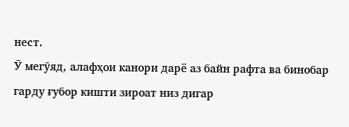нест.
Ӯ мегӯяд, алафҳои канори дарё аз байн рафта ва бинобар гарду ғубор кишти зироат низ дигар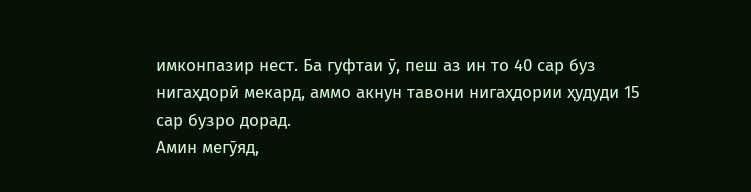имконпазир нест. Ба гуфтаи ӯ, пеш аз ин то 40 сар буз нигаҳдорӣ мекард, аммо акнун тавони нигаҳдории ҳудуди 15 сар бузро дорад.
Амин мегӯяд,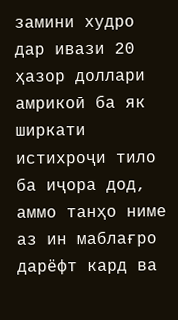замини худро дар ивази 20 ҳазор доллари амрикоӣ ба як ширкати истихроҷи тило ба иҷора дод, аммо танҳо ниме аз ин маблағро дарёфт кард ва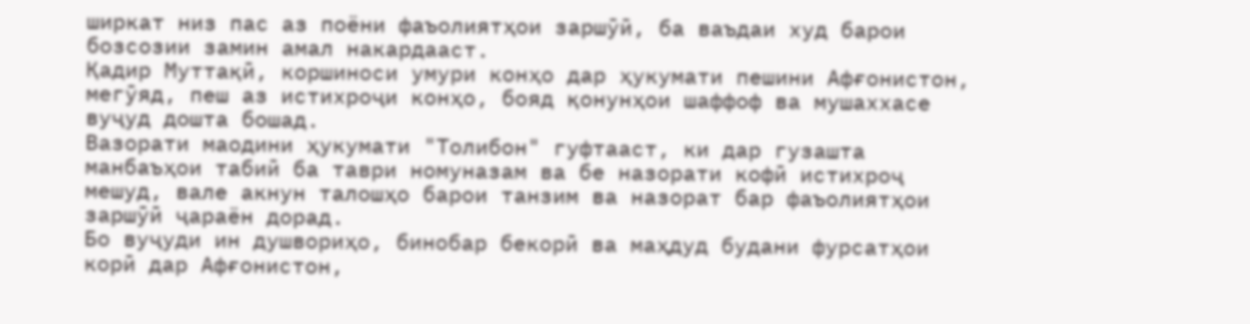ширкат низ пас аз поёни фаъолиятҳои заршӯӣ, ба ваъдаи худ барои бозсозии замин амал накардааст.
Қадир Муттақӣ, коршиноси умури конҳо дар ҳукумати пешини Афғонистон, мегӯяд, пеш аз истихроҷи конҳо, бояд қонунҳои шаффоф ва мушаххасе вуҷуд дошта бошад.
Вазорати маодини ҳукумати "Толибон" гуфтааст, ки дар гузашта манбаъҳои табиӣ ба таври номуназам ва бе назорати кофӣ истихроҷ мешуд, вале акнун талошҳо барои танзим ва назорат бар фаъолиятҳои заршӯӣ ҷараён дорад.
Бо вуҷуди ин душвориҳо, бинобар бекорӣ ва маҳдуд будани фурсатҳои корӣ дар Афғонистон,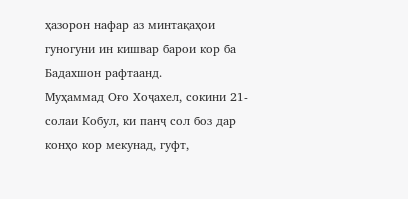ҳазорон нафар аз минтақаҳои гуногуни ин кишвар барои кор ба Бадахшон рафтаанд.
Муҳаммад Оғо Хоҷахел, сокини 21-солаи Кобул, ки панҷ сол боз дар конҳо кор мекунад, гуфт,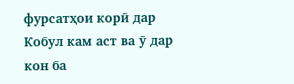фурсатҳои корӣ дар Кобул кам аст ва ӯ дар кон ба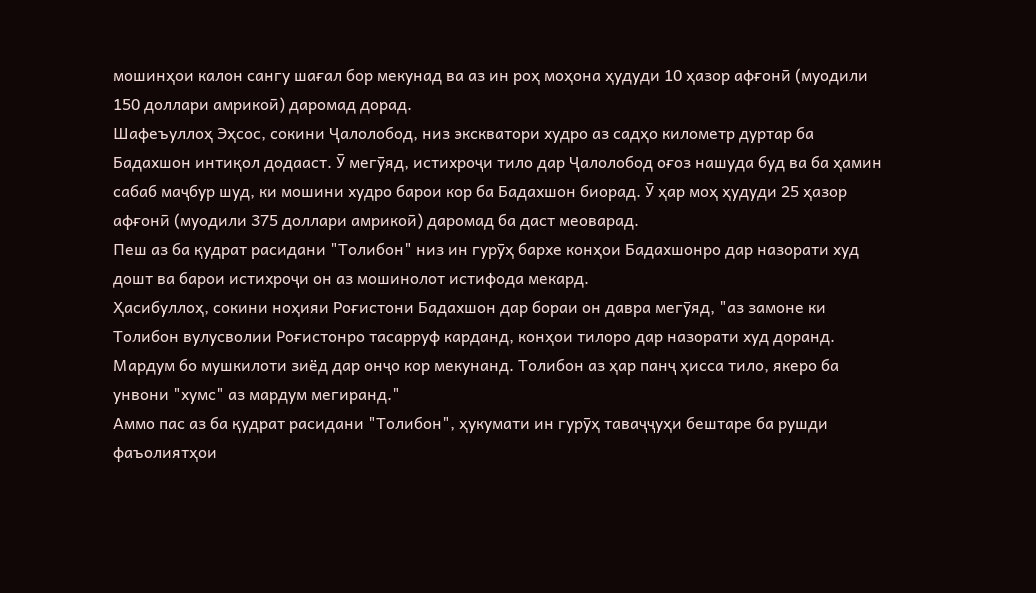мошинҳои калон сангу шағал бор мекунад ва аз ин роҳ моҳона ҳудуди 10 ҳазор афғонӣ (муодили 150 доллари амрикоӣ) даромад дорад.
Шафеъуллоҳ Эҳсос, сокини Ҷалолобод, низ экскватори худро аз садҳо километр дуртар ба Бадахшон интиқол додааст. Ӯ мегӯяд, истихроҷи тило дар Ҷалолобод оғоз нашуда буд ва ба ҳамин сабаб маҷбур шуд, ки мошини худро барои кор ба Бадахшон биорад. Ӯ ҳар моҳ ҳудуди 25 ҳазор афғонӣ (муодили 375 доллари амрикоӣ) даромад ба даст меоварад.
Пеш аз ба қудрат расидани "Толибон" низ ин гурӯҳ бархе конҳои Бадахшонро дар назорати худ дошт ва барои истихроҷи он аз мошинолот истифода мекард.
Ҳасибуллоҳ, сокини ноҳияи Роғистони Бадахшон дар бораи он давра мегӯяд, "аз замоне ки Толибон вулусволии Роғистонро тасарруф карданд, конҳои тилоро дар назорати худ доранд. Мардум бо мушкилоти зиёд дар онҷо кор мекунанд. Толибон аз ҳар панҷ ҳисса тило, якеро ба унвони "хумс" аз мардум мегиранд."
Аммо пас аз ба қудрат расидани "Толибон", ҳукумати ин гурӯҳ таваҷҷуҳи бештаре ба рушди фаъолиятҳои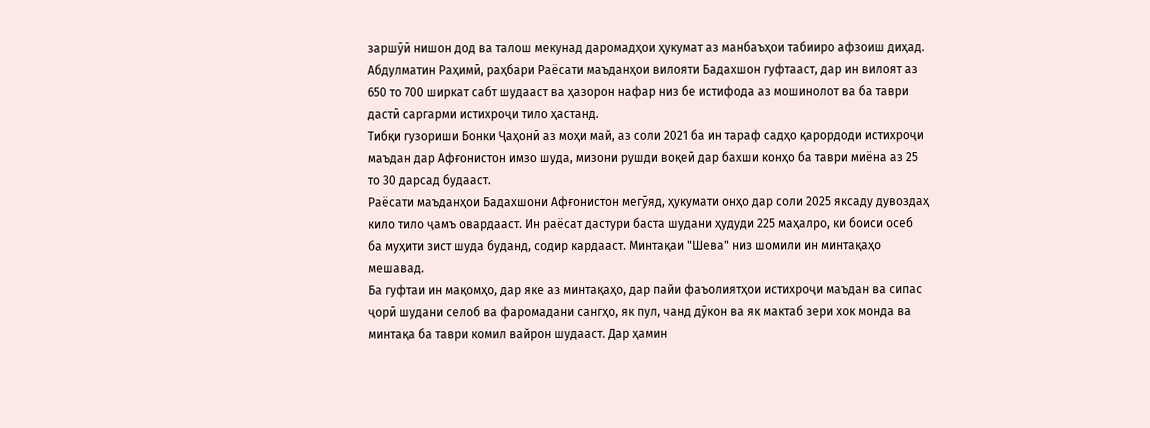заршӯӣ нишон дод ва талош мекунад даромадҳои ҳукумат аз манбаъҳои табииро афзоиш диҳад. Абдулматин Раҳимӣ, раҳбари Раёсати маъданҳои вилояти Бадахшон гуфтааст, дар ин вилоят аз 650 то 700 ширкат сабт шудааст ва ҳазорон нафар низ бе истифода аз мошинолот ва ба таври дастӣ саргарми истихроҷи тило ҳастанд.
Тибқи гузориши Бонки Ҷаҳонӣ аз моҳи май, аз соли 2021 ба ин тараф садҳо қарордоди истихроҷи маъдан дар Афғонистон имзо шуда, мизони рушди воқеӣ дар бахши конҳо ба таври миёна аз 25 то 30 дарсад будааст.
Раёсати маъданҳои Бадахшони Афғонистон мегӯяд, ҳукумати онҳо дар соли 2025 яксаду дувоздаҳ кило тило ҷамъ овардааст. Ин раёсат дастури баста шудани ҳудуди 225 маҳалро, ки боиси осеб ба муҳити зист шуда буданд, содир кардааст. Минтақаи "Шева" низ шомили ин минтақаҳо мешавад.
Ба гуфтаи ин мақомҳо, дар яке аз минтақаҳо, дар пайи фаъолиятҳои истихроҷи маъдан ва сипас ҷорӣ шудани селоб ва фаромадани сангҳо, як пул, чанд дӯкон ва як мактаб зери хок монда ва минтақа ба таври комил вайрон шудааст. Дар ҳамин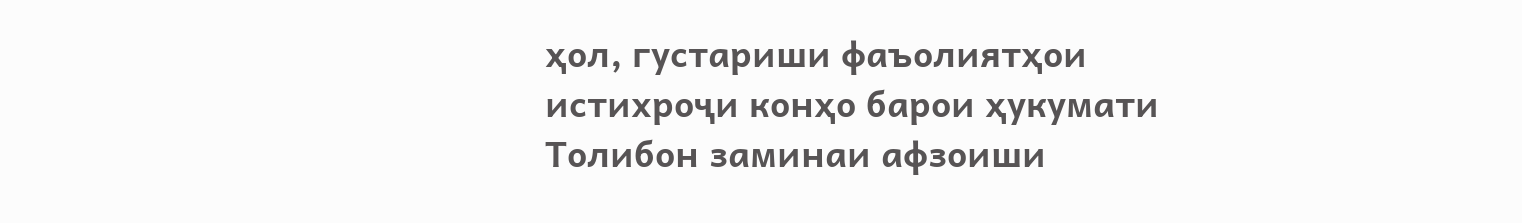ҳол, густариши фаъолиятҳои истихроҷи конҳо барои ҳукумати Толибон заминаи афзоиши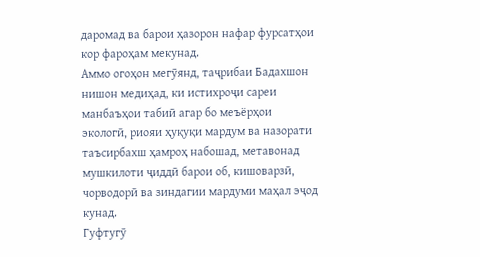даромад ва барои ҳазорон нафар фурсатҳои кор фароҳам мекунад.
Аммо огоҳон мегӯянд, таҷрибаи Бадахшон нишон медиҳад, ки истихроҷи сареи манбаъҳои табиӣ агар бо меъёрҳои экологӣ, риояи ҳуқуқи мардум ва назорати таъсирбахш ҳамроҳ набошад, метавонад мушкилоти ҷиддӣ барои об, кишоварзӣ, чорводорӣ ва зиндагии мардуми маҳал эҷод кунад.
Гуфтугӯ